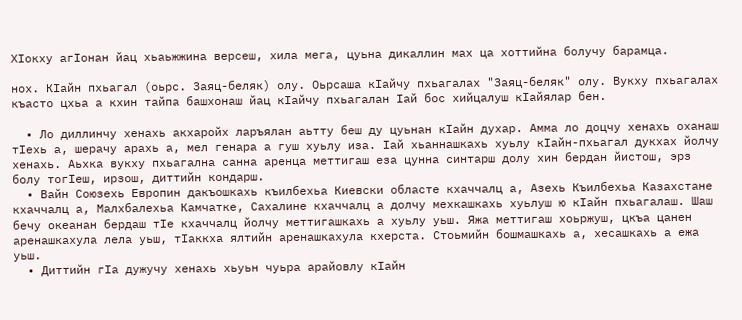ХӀокху агӀонан йац хьаьжжина версеш, хила мега, цуьна дикаллин мах ца хоттийна болучу барамца.

нох. КӀайн пхьагал (оьрс. Заяц-беляк) олу. Оьрсаша кӀайчу пхьагалах "Заяц-беляк" олу. Вукху пхьагалах къасто цхьа а кхин тайпа башхонаш йац кӀайчу пхьагалан Ӏай бос хийцалуш кӀайялар бен.

  • Ло диллинчу хенахь акхаройх ларъялан аьтту беш ду цуьнан кӀайн духар. Амма ло доцчу хенахь оханаш тӀехь а, шерачу арахь а, мел генара а гуш хуьлу иза. Ӏай хьаннашкахь хуьлу кӀайн-пхьагал дукхах йолчу хенахь. Аьхка вукху пхьагална санна аренца меттигаш еза цунна синтарш долу хин бердан йистош, эрз болу тогӀеш, ирзош, диттийн кондарш.
  • Вайн Союзехь Европин дакъошкахь къилбехьа Киевски областе кхаччалц а, Азехь Къилбехьа Казахстане кхаччалц а, Малхбалехьа Камчатке, Сахалине кхаччалц а долчу мехкашкахь хуьлуш ю кӀайн пхьагалаш. Шаш бечу океанан бердаш тӀе кхаччалц йолчу меттигашкахь а хуьлу уьш. Яжа меттигаш хоьржуш, цкъа цанен аренашкахула лела уьш, тӀаккха ялтийн аренашкахула кхерста. Стоьмийн бошмашкахь а, хесашкахь а ежа уьш.
  • Диттийн гӀа дужучу хенахь хьуьн чуьра арайовлу кӀайн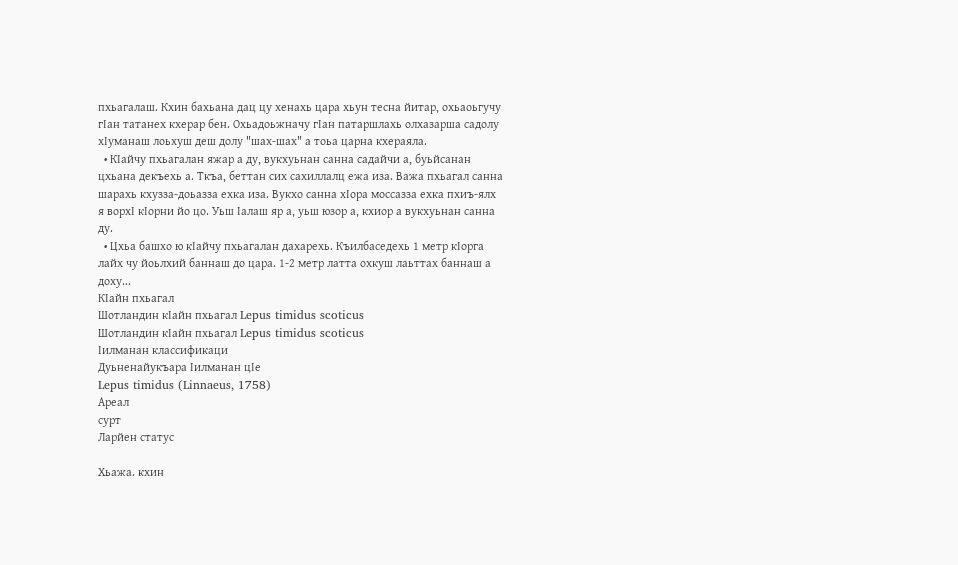пхьагалаш. Кхин бахьана дац цу хенахь цара хьун тесна йитар, охьаоьгучу гӀан татанех кхерар бен. Охьадоьжначу гӀан патаршлахь олхазарша садолу хӀуманаш лоьхуш деш долу "шах-шах" а тоьа царна кхераяла.
  • КӀайчу пхьагалан яжар а ду, вукхуьнан санна садайчи а, буьйсанан цхьана декъехь а. Ткъа, беттан сих сахиллалц ежа иза. Важа пхьагал санна шарахь кхузза-доьазза ехка иза. Вукхо санна хӀора моссазза ехка пхиъ-ялх я ворхӀ кӀорни йо цо. Уьш Ӏалаш яр а, уьш юзор а, кхиор а вукхуьнан санна ду.
  • Цхьа башхо ю кӀайчу пхьагалан дахарехь. Къилбаседехь 1 метр кӀорга лайх чу йоьлхий баннаш до цара. 1-2 метр латта охкуш лаьттах баннаш а доху...
КӀайн пхьагал
Шотландин кӀайн пхьагал Lepus timidus scoticus
Шотландин кӀайн пхьагал Lepus timidus scoticus
Ӏилманан классификаци
Дуьненайукъара Ӏилманан цӀе
Lepus timidus (Linnaeus, 1758)
Ареал
сурт
Ларйен статус

Хьажа. кхин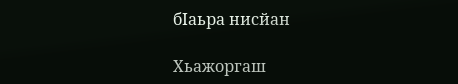бӀаьра нисйан

Хьажоргаш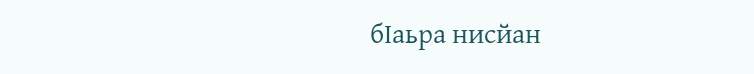бӀаьра нисйан